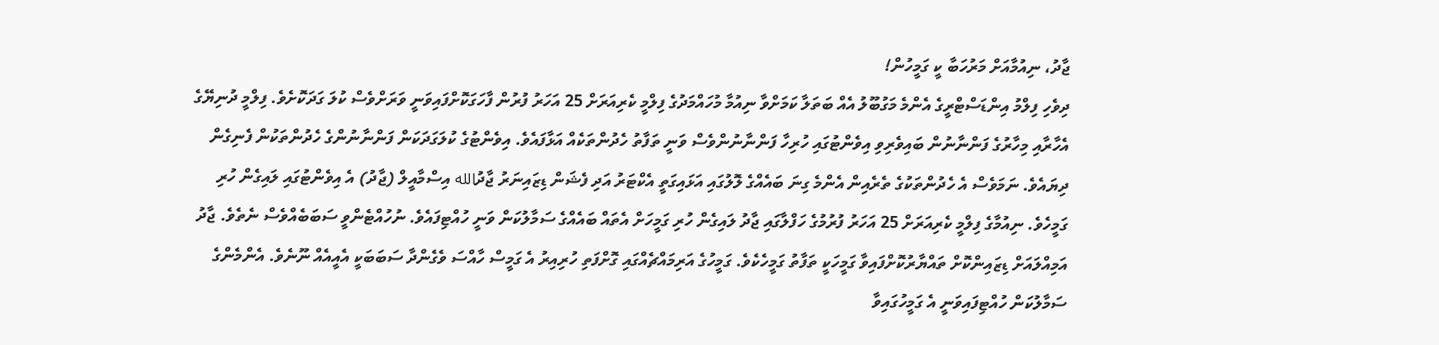ޖާދު، ނިއުމާއަށް މަރުހަބާ ކީ ގަމީހުން!
ދިވެހި ފިލްމު އިންޑަސްޓްރީގެ އެންމެ މަގުބޫލު އެއް ބަތަލާ ކަމަށްވާ ނިއުމާ މުހައްމަދުގެ ފިލްމީ ކެރިއަރަށް 25 އަހަރު ފުރުން ފާހަގަކޮށްފައިވަނީ ވަރަށްވެސް ކުލަ ގަދަކޮށެވެ. ފިލްމީ ދުނިޔޭގެ އެހާރާއި މިހާރުގެ ފަންނާނުން ބައިވެރިވި އިވެންޓުގައި ހުރިހާ ފަންނާނުންވެސް ވަނީ ތަފާތު ހެދުންތަކެއް އަޅާފައެވެ. އިވެންޓުގެ ކުލަގަދަކަން ފަންނާނުންގެ ހެދުންތަކުން ފެނިގެން ދިޔައެވެ. ނަމަވެސް އެ ހެދުންތަކުގެ ތެރެއިން އެންމެ ގިނަ ބައެއްގެ ލޮލުގައި އަޅައިގަތީ އެކްޓަރު އަދި ފެޝަން ޑިޒައިނަރު ޖާދުالله އިސްމާއީލް (ޖާދު) އެ އިވެންޓުގައި ލައިގެން ހުރި ގަމީހެވެ. ނިއުމާގެ ފިލްމީ ކެރިއަރަށް 25 އަހަރު ފުރުމުގެ ހަފްލާގައި ޖާދު ލައިގެން ހުރި ގަމީހަށް އެތައް ބައެއްގެ ސަމާލުކަން ވަނީ ހުއްޓިފައެވެ. ނުހުއްޓެންވީ ސަބަބެއްވެސް ނެތެވެ. ޖާދު އަމިއްލައަށް ޑިޒައިންކޮށް ތައްޔާރުކޮށްފައިވާ ގަމީހަކީ ތަފާތު ގަމީހެކެވެ. ގަމީހުގެ އަރިމައްޗެއްގައި ގޮށްފަތި ހުރިއިރު އެ ގަމީސް ހާއްސަ ވެގެންދާ ސަބަބަކީ އެއީއެއް ނޫނެވެ. އެންމެންގެ ސަމާލުކަން ހުއްޓިފައިވަނީ އެ ގަމީހުގައިވާ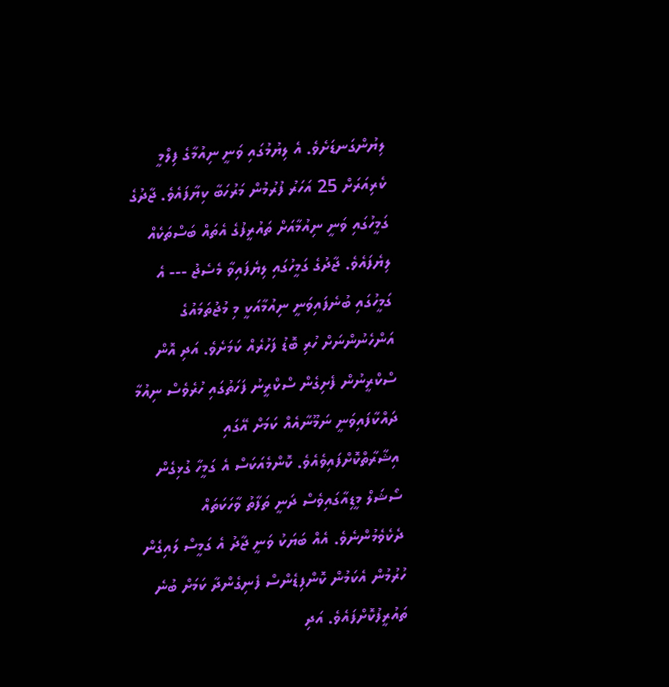ލިޔުންގަނޑަށެވެ. އެ ލިޔުމުގައި ވަނީ ނިއުމާގެ ފިލްމީ ކެރިއަރަށް 25 އަހަރު ފުރުމުން މަރުހަބާ ކިޔާފައެވެ. ޖާދުގެ ގަމީހުގައި ވަނީ ނިއުމާއަށް ތައުރީފުގެ އެތައް ބަސްތަކެއް ލިޔެފައެވެ. ޖާދުގެ ގަމީހުގައި ލިޔެފައިވާ މެސެޖު --- އެ ގަމީހުގައި ބުނެފައިވަނީ ނިއުމާއަކީ މި މުޖުތަމައުގެ އަންހެނުންނަށް ހުރި ބޮޑު ފަހުރެއް ކަމަށެވެ. އަދި އޮން ސްކްރީނުން ފެށިގެން ސްކްރީނު ފަހަތުގައި ހުރެވެސް ނިއުމާ ދައްކާފައިވަނީ ނަމޫނާއެއް ކަމަށް އޭގައި އިޝާރާތްކޮށްފައިވެއެވެ. ކޮންމެއަކަސް އެ ގަމީހާ ގުޅިގެން ސޯޝަލް މީޑިއާގައިވެސް ދަނީ ތަފާތު ވާހަކަތައް ދެކެވެމުންނެވެ. އެއް ބަޔަކު ވަނީ ޖާދު އެ ގަމީސް ލައިގެން ހުރުމުން އެކަމުން ކޮންފިޑެންސް ފެނިގެންދާ ކަމަށް ބުނެ ތައުރީފުކޮށްފައެވެ. އަދި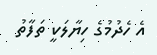އެ ހެދުމުގެ ހިޔާލަކީ ތަފާތު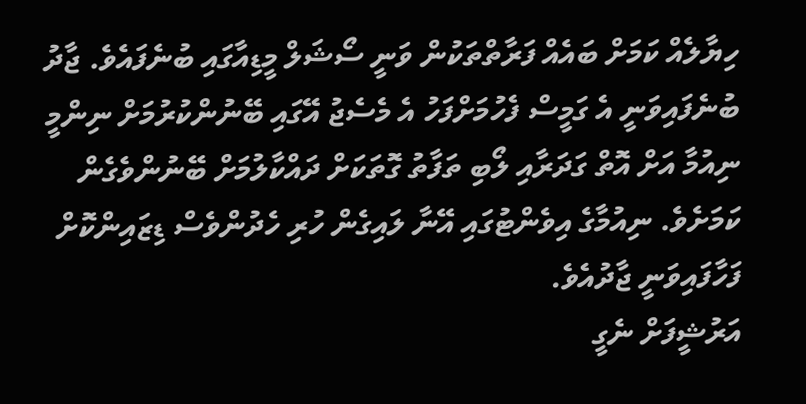ހިޔާލެއް ކަމަށް ބައެއް ފަރާތްތަކުން ވަނީ ސޯޝަލް މީޑިއާގައި ބުނެފައެވެ. ޖާދު ބުނެފައިވަނީ އެ ގަމީސް ފެހުމަށްފަހު އެ މެސެޖު އޭގައި ބޭނުންކުރުމަށް ނިންމީ ނިއުމާ އަށް އޮތް ގަދަރާއި ލޯބި ތަފާތު ގޮތަކަށް ދައްކާލުމަށް ބޭނުންވެގެން ކަމަށެވެ. ނިއުމާގެ އިވެންޓުގައި އޭނާ ލައިގެން ހުރި ހެދުންވެސް ޑިޒައިންކޮށް ފަހާފައިވަނީ ޖާދުއެވެ.
އަރުޝީފަށް ނެގީ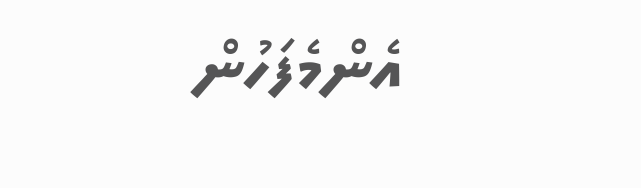އެންމެފަހުން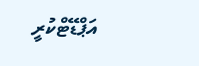އަޕްޑޭޓްކުރީ